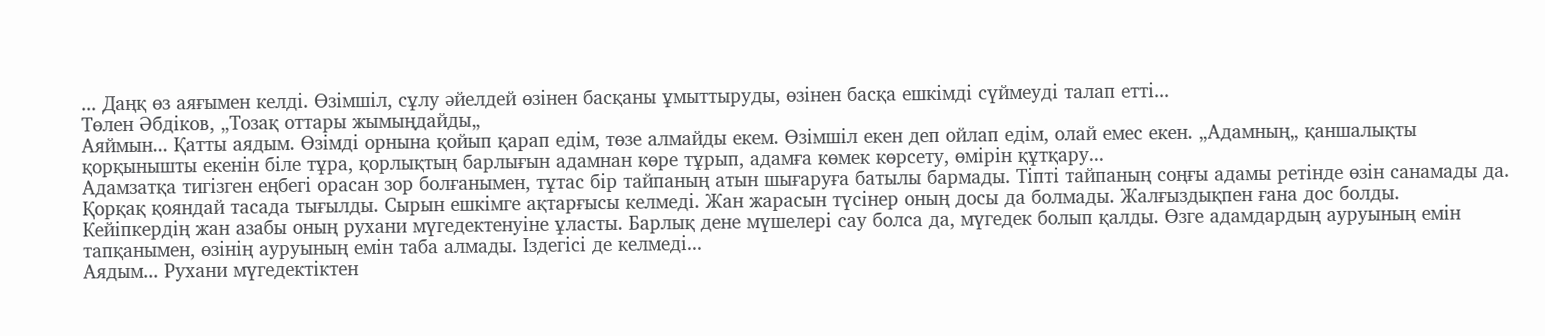... Даңқ өз аяғымен келді. Өзімшіл, сұлу әйелдей өзінен басқаны ұмыттыруды, өзінен басқа ешкімді сүймеуді талап етті...
Төлен Әбдіков, „Тозақ оттары жымыңдайды„
Аяймын... Қатты аядым. Өзімді орнына қойып қарап едім, төзе алмайды екем. Өзімшіл екен деп ойлап едім, олай емес екен. „Адамның„ қаншалықты қорқынышты екенін біле тұра, қорлықтың барлығын адамнан көре тұрып, адамға көмек көрсету, өмірін құтқару...
Адамзатқа тигізген еңбегі орасан зор болғанымен, тұтас бір тайпаның атын шығаруға батылы бармады. Тіпті тайпаның соңғы адамы ретінде өзін санамады да. Қорқақ қояндай тасада тығылды. Сырын ешкімге ақтарғысы келмеді. Жан жарасын түсінер оның досы да болмады. Жалғыздықпен ғана дос болды.
Кейіпкердің жан азабы оның рухани мүгедектенуіне ұласты. Барлық дене мүшелері сау болса да, мүгедек болып қалды. Өзге адамдардың ауруының емін тапқанымен, өзінің ауруының емін таба алмады. Іздегісі де келмеді...
Аядым... Рухани мүгедектіктен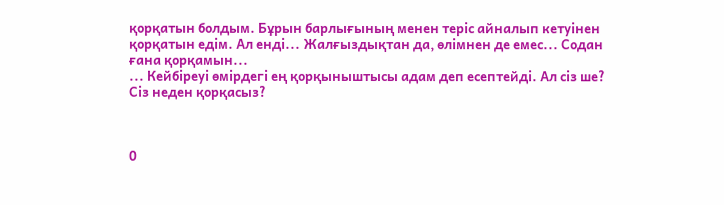қорқатын болдым. Бұрын барлығының менен теріс айналып кетуінен қорқатын едім. Ал енді... Жалғыздықтан да, өлімнен де емес... Содан ғана қорқамын...
... Кейбіреуі өмірдегі ең қорқыныштысы адам деп есептейді. Ал сіз ше? Сіз неден қорқасыз?



0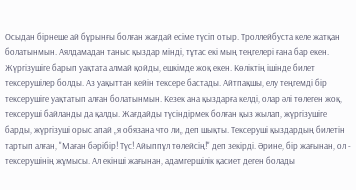Осыдан бірнеше ай бұрынғы болған жағдай есіме түсіп отыр. Троллейбуста келе жатқан болатынмын. Аялдамадан таныс қыздар мінді, тұтас екі мың теңгелері ғана бар екен. Жүргізушіге барып уақтата алмай қойды, ешкімде жоқ екен. Көліктің ішінде билет тексерушілер болды. Аз уақыттан кейін тексере бастады. Айтпақшы, елу теңгемді бір тексерушіге уақтатып алған болатынмын. Кезек ана қыздарға келді, олар әлі төлеген жоқ, тексеруші байланды да қалды. Жағдайды түсіндірмек болған қыз жылап, жүргізушіге барды, жүргізуші орыс апай „я обязана что ли„ деп шықты. Тексеруші қыздардың билетін тартып алған, "Маған бәрібір! Түс! Айыппұл төлейсің!" деп зекірді. Әрине, бір жағынан, ол - тексерушінің жұмысы. Ал екінші жағынан, адамгершілік қасиет деген болады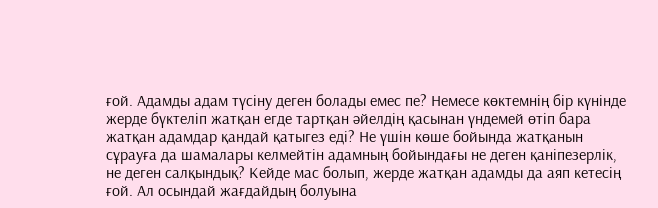ғой. Адамды адам түсіну деген болады емес пе? Немесе көктемнің бір күнінде жерде бүктеліп жатқан егде тартқан әйелдің қасынан үндемей өтіп бара жатқан адамдар қандай қатыгез еді? Не үшін көше бойында жатқанын сұрауға да шамалары келмейтін адамның бойындағы не деген қаніпезерлік, не деген салқындық? Кейде мас болып, жерде жатқан адамды да аяп кетесің ғой. Ал осындай жағдайдың болуына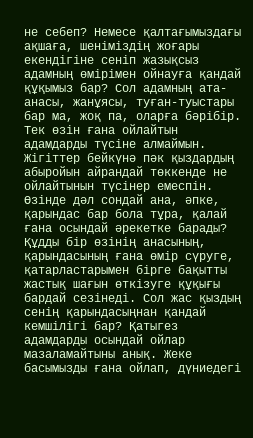не себеп? Немесе қалтағымыздағы ақшаға, шеніміздің жоғары екендігіне сеніп жазықсыз адамның өмірімен ойнауға қандай құқымыз бар? Сол адамның ата-анасы, жанұясы, туған-туыстары бар ма, жоқ па, оларға бәрібір. Тек өзін ғана ойлайтын адамдарды түсіне алмаймын. Жігіттер бейкүнә пәк қыздардың абыройын айрандай төккенде не ойлайтынын түсінер емеспін. Өзінде дәл сондай ана, әпке, қарындас бар бола тұра, қалай ғана осындай әрекетке барады? Құдды бір өзінің анасының, қарындасының ғана өмір сүруге, қатарластарымен бірге бақытты жастық шағын өткізуге құқығы бардай сезінеді. Сол жас қыздың сенің қарындасыңнан қандай кемшілігі бар? Қатыгез адамдарды осындай ойлар мазаламайтыны анық. Жеке басымызды ғана ойлап, дүниедегі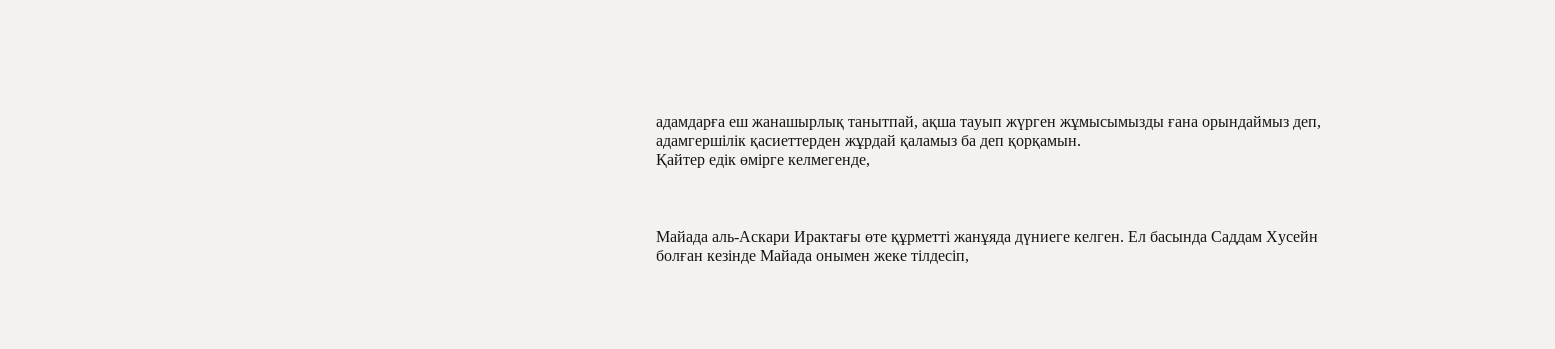адамдарға еш жанашырлық танытпай, ақша тауып жүрген жұмысымызды ғана орындаймыз деп, адамгершілік қасиеттерден жұрдай қаламыз ба деп қорқамын.
Қайтер едік өмірге келмегенде,



Майада аль-Аскари Ирактағы өте құрметті жанұяда дүниеге келген. Ел басында Саддам Хусейн болған кезінде Майада онымен жеке тілдесіп,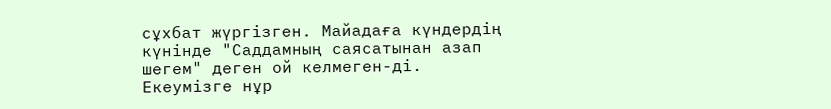сұхбат жүргізген. Майадаға күндердің күнінде "Саддамның саясатынан азап шегем" деген ой келмеген-ді.
Екеумізге нұр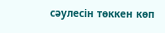сәулесін төккен көп